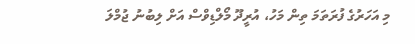މި އަހަރުގެ ފުރަތަމަ ތިން މަހު، އުރީދޫ މޯލްޑިވްސް އަށް ލިބުނު ޖުމްލަ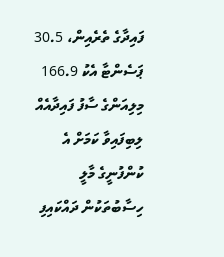ފައިދާގެ ތެރެއިން، 30.5 ޕަސެންޓާ އެކު 166.9 މިލިއަންގެ ސާފު ފައިދާއެއް ލިބިފައިވާ ކަމަށް އެ ކުންފުނީގެ މާލީ ހިސާބުތަކުން ދައްކައިފި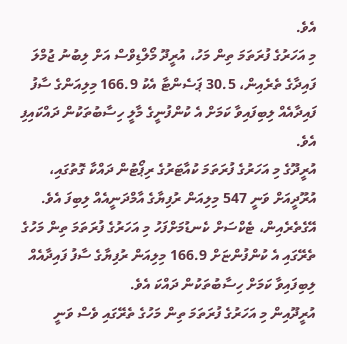އެވެ.
މި އަހަރުގެ ފުރަތަމަ ތިން މަހު، އުރީދޫ މޯލްޑިވްސް އަށް ލިބުނު ޖުމްލަ ފައިދާގެ ތެރެއިން، 30.5 ޕަސެންޓާ އެކު 166.9 މިލިއަންގެ ސާފު ފައިދާއެއް ލިބިފައިވާ ކަމަށް އެ ކުންފުނީގެ މާލީ ހިސާބުތަކުން ދައްކައިފި އެވެ.
އުރީދޫގެ މި އަހަރުގެ ފުރަތަމަ ކުއާޓަރުގެ ރިޕޯޓުން ދައްކާ ގޮތުގައި، އުރޫދީއަށް ވަނީ 547 މިލިއަން ރުފިޔާގެ އާމްދަނީއެއް ލިބިފަ އެވެ.
އޭގެތެރެއިން، ޓެކްސަށް ކެނޑުމަށްފަހު މި އަހަރުގެ ފުރަތަމަ ތިން މަހުގެ ތެރޭގައި އެ ކުންފުންޏަށް 166.9 މިލިއަން ރުފިޔާގެ ސާފު ފައިދާއެއް ލިބިފައިވާ ކަމަށް ހިސާބުތަކުން ދައްކަ އެވެ.
އުރީދޫއިން މި އަހަރުގެ ފުރަތަމަ ތިން މަހުގެ ތެރޭގައި ވެސް ވަނީ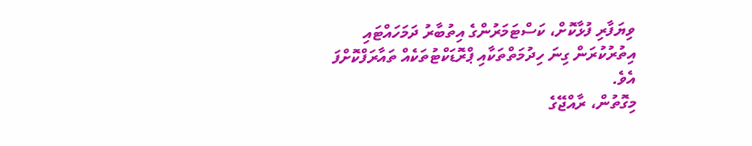ވިޔަފާރި ފުޅާކޮށް، ކަސްޓަމަރުންގެ އިތުބާރު ދަމަހައްޓައި އިތުރުކުރަން ގިނަ ހިދުމަތްތަކާއި ޕްރޮޑަކްޓުތަކެއް ތައާރަފްކޮށްފަ އެވެ.
މިގޮތުން، ރާއްޖޭގެ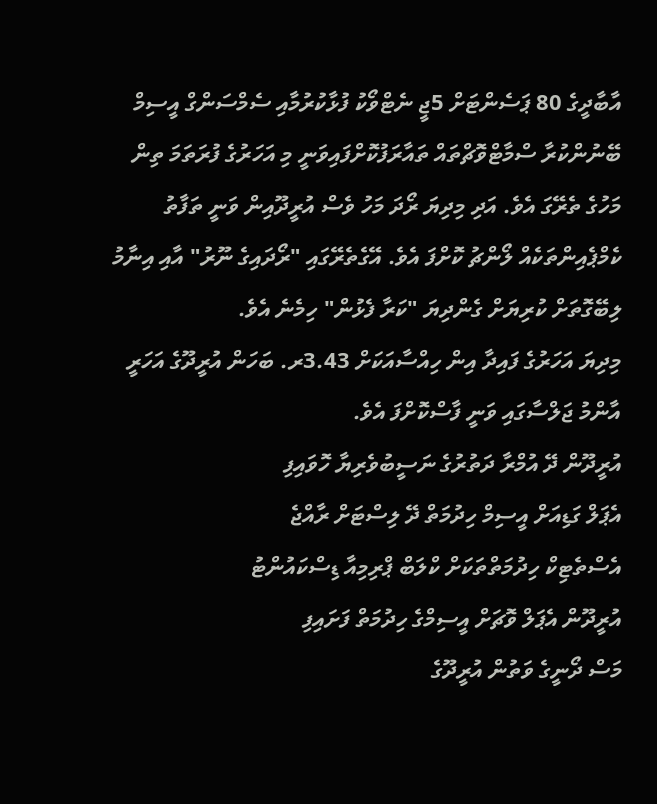އާބާދީގެ 80 ޕަސެންޓަށް 5ޖީ ނެޓްވޯކު ފުޅާކުރުމާއި ސެމްސަންގް އީސިމް ބޭނުންކުރާ ސްމާޓްވޮޗްތައް ތައާރަފުކޮށްފައިވަނީ މި އަހަރުގެ ފުރަތަމަ ތިން މަހުގެ ތެރޭގަ އެވެ. އަދި މިދިޔަ ރޯދަ މަހު ވެސް އުރީދޫއިން ވަނީ ތަފާތު ކެމްޕެއިންތަކެއް ލޯންޗު ކޮށްފަ އެވެ. އޭގެތެރޭގައި "ރޯދައިގެ ނޫރު" އާއި އިނާމު ލިބޭގޮތަށް ކުރިޔަށް ގެންދިޔަ "ކަރާ ފެޅުން" ހިމެނެ އެވެ.
މިދިޔަ އަހަރުގެ ފައިދާ އިން ހިއްސާއަކަށް 3.43ރ. ބަހަން އުރީދޫގެ އަހަރީ އާންމު ޖަލްސާގައި ވަނީ ފާސްކޮށްފަ އެވެ.
އުރީދޫން ދޭ އުމްރާ ދަތުރުގެ ނަސީބުވެރިޔާ ހޮވައިފި
އެޕަލް ގަޑިއަށް އީސިމް ހިދުމަތް ދޭ ލިސްޓަށް ރާއްޖެ
އެސްތެޓިކް ހިދުމަތްތަކަށް ކްލަބް ޕްރިމިއާ ޑިސްކައުންޓު
އުރީދޫން އެޕަލް ވޮޗަށް އީސިމްގެ ހިދުމަތް ފަށައިފި
މަސް ދޯނީގެ ވަތުން އުރީދޫގެ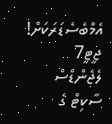އެމްބެސެޑަރަކަށް!
ޖީޓީ7 ލެޖެންޑްސް ސާކިޓް ގެ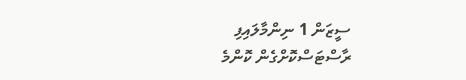ސީޒަން 1 ނިންމާލައިފި
ރާސްޓަސްކޮށްގެން ކޮންމެ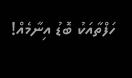ހަފްތާއަކު ބޮޑު އިނާމެއް!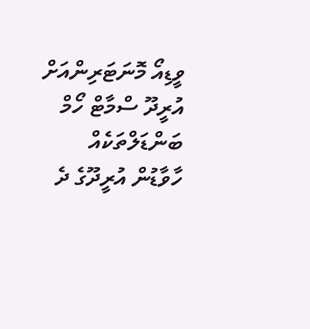ވީޑިއޯ މޮނަޓަރިންއަށް އުރީދޫ ސްމާޓް ހޯމް ބަންޑަލްތަކެއް
ހާވާޑުން އުރީދޫގެ ދެ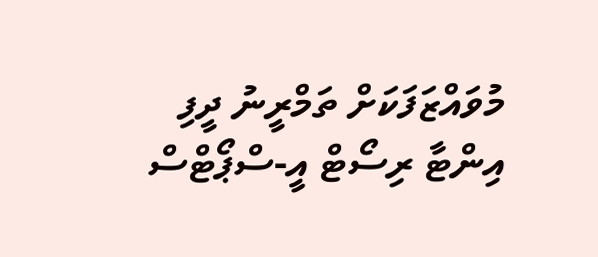މުވައްޒަފަކަށް ތަމްރީނު ދީފި
އިންޓާ ރިސޯޓް އީ-ސްޕޯޓްސް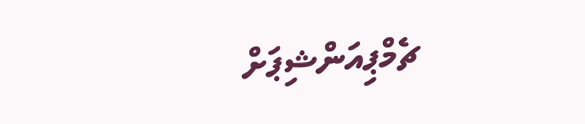ޗެމްޕިއަންޝިޕަށް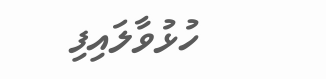ހުޅުވާލައިފި